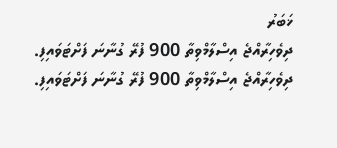ޚަބަރު
ދިވެހިރާއްޖެ އިސްލާމްވިތާ 900 ފުރޭ ގުނާނަ ފަށްޓަވައިފި.
ދިވެހިރާއްޖެ އިސްލާމްވިތާ 900 ފުރޭ ގުނާނަ ފަށްޓަވައިފި.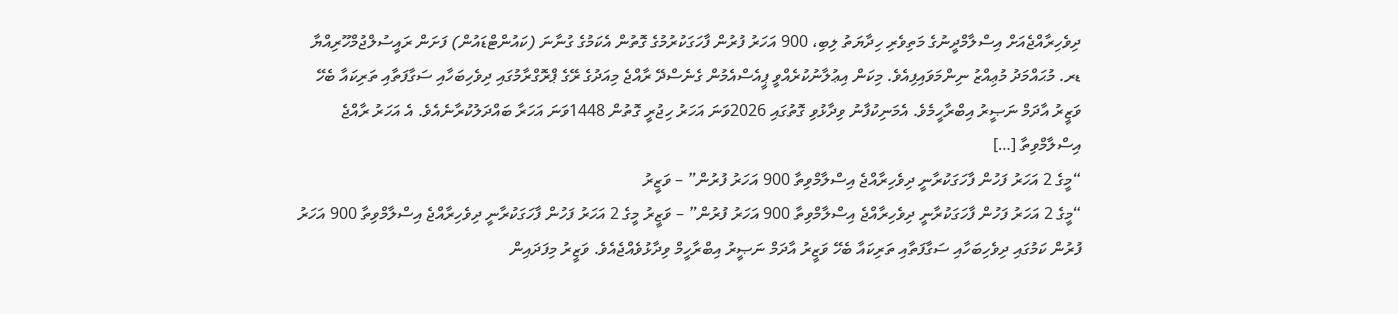ދިވެހިރާއްޖެއަށް އިސްލާމްދީނުގެ މަތިވެރި ހިދާޔަތު ލިބި، 900 އަހަރު ފުރުން ފާހަގަކުރުމުގެ ގޮތުން އެކަމުގެ ގުނާނަ (ކައުންޓްޑައުން) ފަށަން ރައީސުލްޖުމްހޫރިއްޔާ ޑރ. މުޙައްމަދު މުޢިއްޒު ނިންމަވައިފިއެވެ. މިކަން އިޢުލާނުކުރެއްވީ ޕީއެސްއެމުން ގެނެސްދޭ ރާއްޖެ މިއަދުގެ ރޭގެ ޕްރޮގްރާމުގައި ދިވެހިބަހާއި ސަގާފަތާއި ތަރިކައާ ބެހޭ ވަޒީރު އާދަމް ނަޞީރު އިބްރާހީމެވެ. އެމަނިކުފާނު ވިދާޅުވި ގޮތުގައި 2026ވަނަ އަހަރު ހިޖުރީ ގޮތުން 1448ވަނަ އަހަރާ ބައްދަލުކުރާނެއެވެ. އެ އަހަރު ރާއްޖެ އިސްލާމްވިތާ […]
“މީގެ 2 އަހަރު ފަހުން ފާހަގަކުރާނީ ދިވެހިރާއްޖެ އިސްލާމްވިތާ 900 އަހަރު ފުރުން” – ވަޒީރު
“މީގެ 2 އަހަރު ފަހުން ފާހަގަކުރާނީ ދިވެހިރާއްޖެ އިސްލާމްވިތާ 900 އަހަރު ފުރުން” – ވަޒީރު މީގެ 2 އަހަރު ފަހުން ފާހަގަކުރާނީ ދިވެހިރާއްޖެ އިސްލާމްވިތާ 900 އަހަރު ފުރުން ކަމުގައި ދިވެހިބަހާއި ސަގާފަތާއި ތަރިކައާ ބެހޭ ވަޒީރު އާދަމް ނަޞީރު އިބްރާހީމް ވިދާޅުވެއްޖެއެވެ. ވަޒީރު މިފަދައިން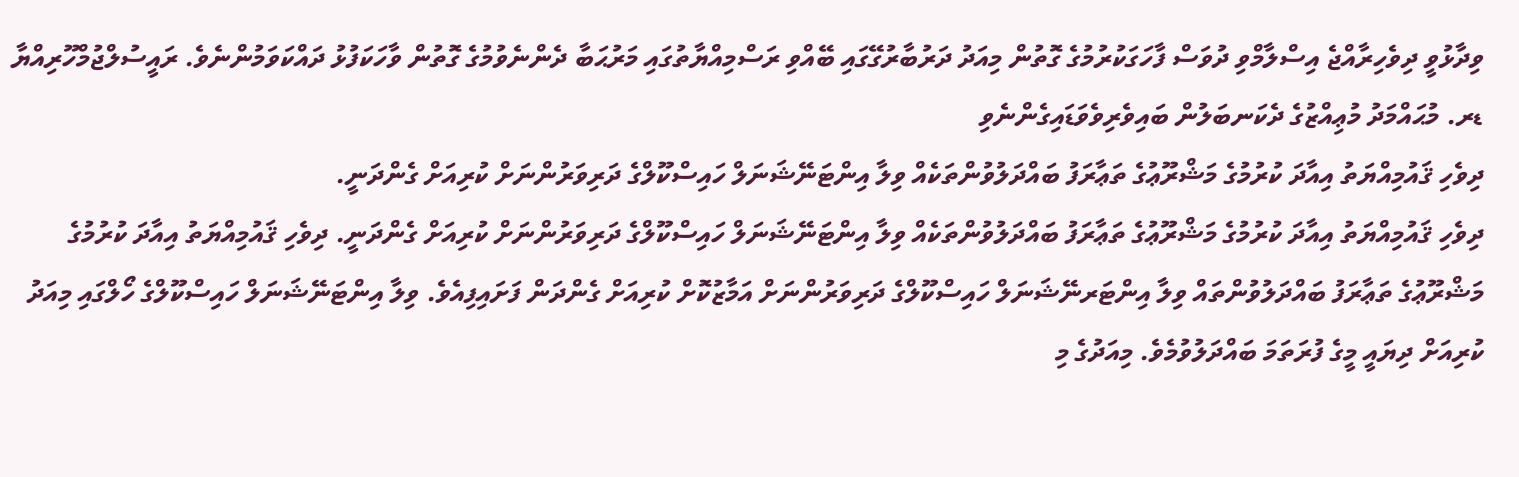ވިދާޅުވީ ދިވެހިރާއްޖެ އިސްލާމްވި ދުވަސް ފާހަގަކުރުމުގެ ގޮތުން މިއަދު ދަރުބާރުގޭގައި ބޭއްވި ރަސްމިއްޔާތުގައި މަރުޙަބާ ދެންނެވުމުގެ ގޮތުން ވާހަކަފުޅު ދައްކަވަމުންނެވެ. ރައީސުލްޖުމްހޫރިއްޔާ ޑރ. މުޙައްމަދު މުޢިއްޒުގެ ދެކަނބަލުން ބައިވެރިވެވަޑައިގެންނެވި
ދިވެހި ޤައުމިއްޔަތު އިއާދަ ކުރުމުގެ މަޝްރޫޢުގެ ތަޢާރަފު ބައްދަލުވުންތަކެއް ވިލާ އިންޓަނޭޝަނަލް ހައިސްކޫލްގެ ދަރިވަރުންނަށް ކުރިއަށް ގެންދަނީ.
ދިވެހި ޤައުމިއްޔަތު އިއާދަ ކުރުމުގެ މަޝްރޫޢުގެ ތަޢާރަފު ބައްދަލުވުންތަކެއް ވިލާ އިންޓަނޭޝަނަލް ހައިސްކޫލްގެ ދަރިވަރުންނަށް ކުރިއަށް ގެންދަނީ. ދިވެހި ޤައުމިއްޔަތު އިއާދަ ކުރުމުގެ މަޝްރޫޢުގެ ތަޢާރަފު ބައްދަލުވުންތައް ވިލާ އިންޓަރނޭޝަނަލް ހައިސްކޫލްގެ ދަރިވަރުންނަށް އަމާޒުކޮށް ކުރިއަށް ގެންދަން ފަށައިފިއެވެ. ވިލާ އިންޓަނޭޝަނަލް ހައިސްކޫލްގެ ހޯލްގައި މިއަދު ކުރިއަށް ދިޔައީ މީގެ ފުރަތަމަ ބައްދަލުވުމެވެ. މިއަދުގެ މި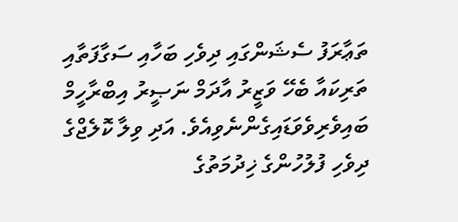ތަޢާރަފު ސެޝަންގައި ދިވެހި ބަހާއި ސަގާފަތާއި ތަރިކައާ ބެހޭ ވަޒީރު އާދަމް ނަޞީރު އިބްރާހީމް ބައިވެރިވެވަޑައިގެންނެވިއެވެ. އަދި ވިލާ ކޮލެޖްގެ
ދިވެހި ފުލުހުންގެ ޚިދުމަތުގެ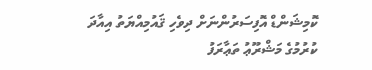ކޮމިޝަންޑް އޮފިސަރުންނަށް ދިވެހި ޤައުމިއްޔަތު އިއާދަ ކުރުމުގެ މަޝްރޫޢު ތަޢާރަފު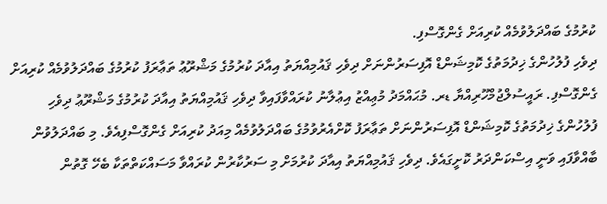ކުރުމުގެ ބައްދަލުވުމެއް ކުރިއަށް ގެންގޮސްފި.
ދިވެހި ފުލުހުންގެ ޚިދުމަތުގެ ކޮމިޝަންޑް އޮފިސަރުންނަށް ދިވެހި ޤައުމިއްޔަތު އިއާދަ ކުރުމުގެ މަޝްރޫޢު ތަޢާރަފު ކުރުމުގެ ބައްދަލުވުމެއް ކުރިއަށް ގެންގޮސްފި. ރައީސުލްޖުމްހޫރިއްޔާ ޑރ. މުޙައްމަދު މުޢިއްޒު އިޢުލާނު ކުރައްވާފައިވާ ދިވެހި ޤައުމިއްޔަތު އިއާދަ ކުރުމުގެ މަޝްރޫޢު ދިވެހި ފުލުހުންގެ ޚިދުމަތުގެ ކޮމިޝަންޑް އޮފިސަރުންނަށް ތަޢާރަފު ކޮށްއެރުވުމުގެ ބައްދަލުވުމެއް މިއަދު ކުރިއަށް ގެންގޮސްފިއެވެ. މި ބައްދަލުވުން ބާއްވާފައި ވަނީ އިސްކަންދަރު ކޮށީގައެވެ. ދިވެހި ޤައުމިއްޔަތު އިއާދަ ކުރުމަށް މި ސަރުކާރުން ކުރައްވާ މަސައްކަތްތަކާ ބެހޭ ގޮތުން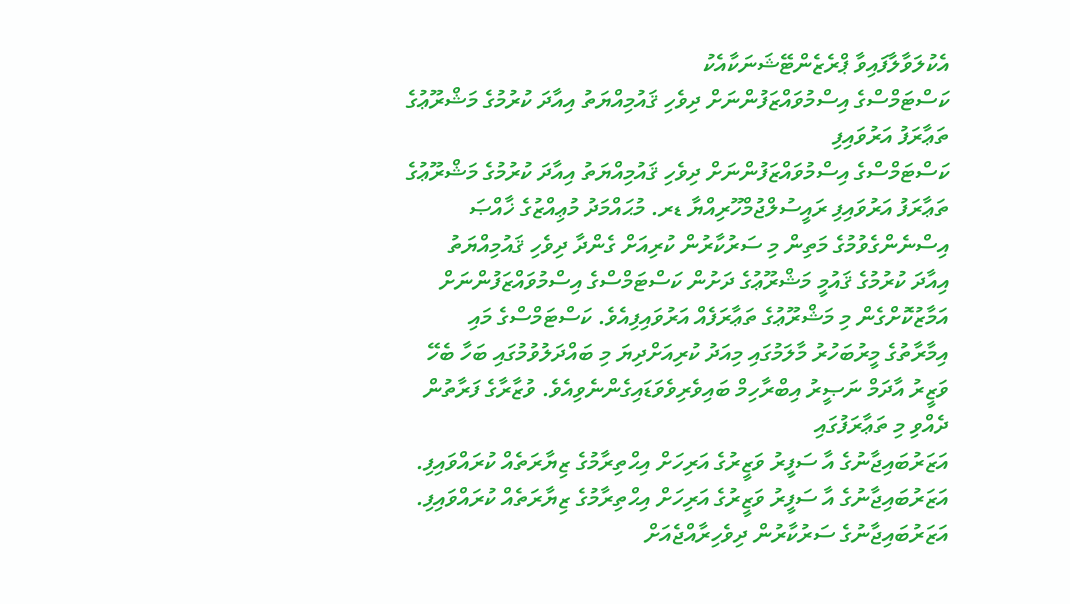އެކުލަވާލާފައިވާ ޕްރެޒެންޓޭޝަނަކާއެކު
ކަސްޓަމްސްގެ އިސްމުވައްޒަފުންނަށް ދިވެހި ޤައުމިއްޔަތު އިއާދަ ކުރުމުގެ މަޝްރޫޢުގެ ތަޢާރަފު އަރުވައިފި
ކަސްޓަމްސްގެ އިސްމުވައްޒަފުންނަށް ދިވެހި ޤައުމިއްޔަތު އިއާދަ ކުރުމުގެ މަޝްރޫޢުގެ ތަޢާރަފު އަރުވައިފި ރައީސުލްޖުމްހޫރިއްޔާ ޑރ. މުޙައްމަދު މުޢިއްޒުގެ ޚާއްޞަ އިސްނެންގެވުމުގެ މަތިން މި ސަރުކާރުން ކުރިއަށް ގެންދާ ދިވެހި ޤައުމިއްޔަތު އިއާދަ ކުރުމުގެ ޤައުމީ މަޝްރޫޢުގެ ދަށުން ކަސްޓަމްސްގެ އިސްމުވައްޒަފުންނަށް އަމާޒުކޮށްގެން މި މަޝްރޫޢުގެ ތަޢާރަފެއް އަރުވައިފިއެވެ. ކަސްޓަމްސްގެ މައި އިމާރާތުގެ މީރުބަހުރު މާލަމުގައި މިއަދު ކުރިއަށްދިޔަ މި ބައްދަލުވުމުގައި ބަހާ ބެހޭ ވަޒީރު އާދަމް ނަޞީރު އިބްރާހިމް ބައިވެރިވެވަޑައިގެންނެވިއެވެ. ވުޒާރާގެ ފަރާތުން ދެއްވި މި ތަޢާރަފުގައި
އަޒަރުބައިޖާނުގެ އާ ސަފީރު ވަޒީރުގެ އަރިހަށް އިޙްތިރާމުގެ ޒިޔާރަތެއް ކުރައްވައިފި.
އަޒަރުބައިޖާނުގެ އާ ސަފީރު ވަޒީރުގެ އަރިހަށް އިޙްތިރާމުގެ ޒިޔާރަތެއް ކުރައްވައިފި. އަޒަރުބައިޖާނުގެ ސަރުކާރުން ދިވެހިރާއްޖެއަށް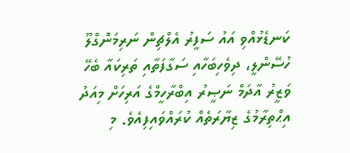ކަނޑެޅުއްވި އައު ސަފީރު އެލްޗިން ނަރިމަނޮގްލޫ ހުސޭންލީ، ދިވެހިބަހާއި ސަގާފަތާއި ތަރިކައާ ބެހޭ ވަޒީރު އާދަމް ނަޞީރު އިބްރާހީމްގެ އަރިހަށް މިއަދު އިޙްތިރާމުގެ ޒިޔާރަތެއް ކުރައްވައިފިއެވެ. މި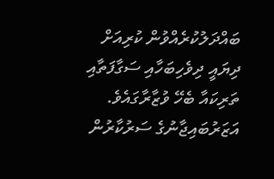ބައްދަލުކުރެއްވުން ކުރިއަށް ދިޔައީ ދިވެހިބަހާއި ސަގާފަތާއި ތަރިކައާ ބެހޭ ވުޒާރާގައެވެ. އަޒަރުބައިޖާނުގެ ސަރުކާރުން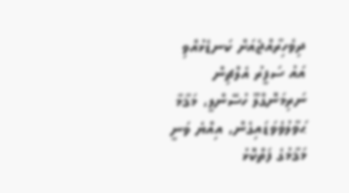ދިވެހިރާއްޖެއަށް ކަނޑެޅުއްވި އައު ސަފީރު އެލްޗިން ނަރިމަނޮގްލޫ ހުސޭންލީ، މަޤާމާ ޙަވާލުވެވަޑައިގެން، އިއްޔެ ވަނީ މަޤާމުގެ ފަތްކޮޅު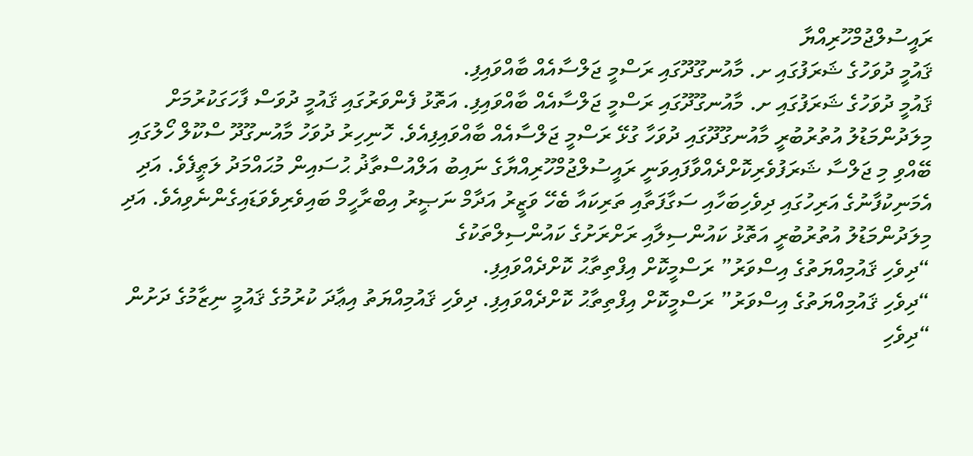ރައީސުލްޖުމްހޫރިއްޔާ
ޤައުމީ ދުވަހުގެ ޝަރަފުގައި ށ. މާއުނގޫދޫގައި ރަސްމީ ޖަލްސާއެއް ބާއްވައިފި.
ޤައުމީ ދުވަހުގެ ޝަރަފުގައި ށ. މާއުނގޫދޫގައި ރަސްމީ ޖަލްސާއެއް ބާއްވައިފި. އަތޮޅު ފެންވަރުގައި ޤައުމީ ދުވަސް ފާހަގަކުރުމަށް މިލަދުންމަޑުލު އުތުރުބުރީ މާއުނގޫދޫގައި ދުވަހާ ގުޅޭ ރަސްމީ ޖަލްސާއެއް ބާއްވައިފިއެވެ. ހޮނިހިރު ދުވަހު މާއުނގޫދޫ ސްކޫލް ހޯލުގައި ބޭއްވި މި ޖަލްސާ ޝަރަފުވެރިކޮށްދެއްވާފައިވަނީ ރައީސުލްޖުމްހޫރިއްޔާގެ ނައިބު އަލްއުސްތާޛު ޙުސައިން މުޙައްމަދު ލަޠީފެވެ. އަދި އެމަނިކުފާނުގެ އަރިހުގައި ދިވެހިބަހާއި ސަގާފަތާއި ތަރިކައާ ބެހޭ ވަޒީރު އަދާމް ނަޞީރު އިބްރާހީމް ބައިވެރިވެވަޑައިގެންނެވިއެވެ. އަދި މިލަދުންމަޑުލު އުތުރުބުރީ އަތޮޅު ކައުންސިލާއި ރަށްރަށުގެ ކައުންސިލްތަކުގެ
“ދިވެހި ޤައުމިއްޔަތުގެ އިސްވަރު” ރަސްމީކޮށް އިފްތިތާޙު ކޮށްދެއްވައިފި.
“ދިވެހި ޤައުމިއްޔަތުގެ އިސްވަރު” ރަސްމީކޮށް އިފްތިތާޙު ކޮށްދެއްވައިފި. ދިވެހި ޤައުމިއްޔަތު އިޢާދަ ކުރުމުގެ ޤައުމީ ނިޒާމުގެ ދަށުން “ދިވެހި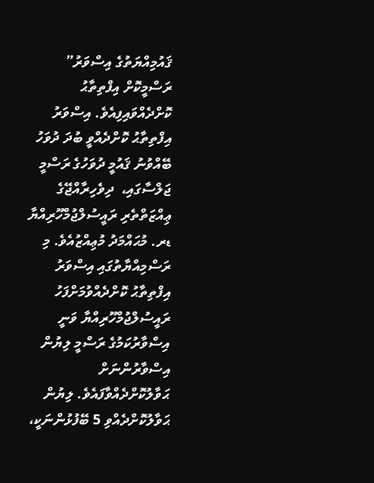ޤައުމިއްޔަތުގެ އިސްވަރު” ރަސްމީކޮށް އިފްތިތާޙު ކޮށްދެއްވައިފިއެވެ. އިސްވަރު އިފްތިތާޙު ކޮށްދެއްވީ ބުދަ ދުވަހު ބޭއްވުނު ޤައުމީ ދުވަހުގެ ރަސްމީ ޖަލްސާގައި،  ދިވެހިރާއްޖޭގެ ޢިއްޒަތްތެރި ރައީސުލްޖުމްހޫރިއްޔާ ޑރ. މުޙައްމަދު މުޢިއްޒުއެވެ. މި ރަސްމިއްޔާތުގައި އިސްވަރު އިފްތިތާޙު ކޮށްދެއްވުމަށްފަހު ރައީސުލްޖުމްހޫރިއްޔާ ވަނީ އިސްވާރުކަމުގެ ރަސްމީ ލިޔުން  އިސްވާރުންނަށް ޙަވާލުކޮށްދެއްވާފައެވެ. ލިޔުން ޙަވާލުކޮށްދެއްވި 5 ބޭފުޅުންނަކީ،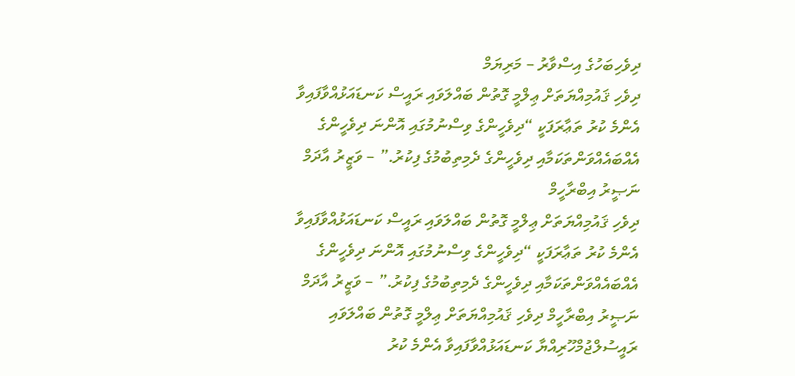ދިވެހިބަހުގެ އިސްވާރު – މަރިޔަމް
ދިވެހި ޤައުމިއްޔަތަށް ޢިލްމީ ގޮތުން ބައްލަވައި ރައީސް ކަނޑައަޅުއްވާފައިވާ އެންމެ ކުރު ތަޢާރަފަކީ “ދިވެހީންގެ ވިސްނުމުގައި އޮންނަ ދިވެހީންގެ އެއްބައެއްވަންތަކަމާއި ދިވެހީންގެ ދެމިތިބުމުގެ ފިކުރު.” – ވަޒީރު އާދަމް ނަޞީރު އިބްރާހީމް
ދިވެހި ޤައުމިއްޔަތަށް ޢިލްމީ ގޮތުން ބައްލަވައި ރައީސް ކަނޑައަޅުއްވާފައިވާ އެންމެ ކުރު ތަޢާރަފަކީ “ދިވެހީންގެ ވިސްނުމުގައި އޮންނަ ދިވެހީންގެ އެއްބައެއްވަންތަކަމާއި ދިވެހީންގެ ދެމިތިބުމުގެ ފިކުރު.” – ވަޒީރު އާދަމް ނަޞީރު އިބްރާހީމް ދިވެހި ޤައުމިއްޔަތަށް ޢިލްމީ ގޮތުން ބައްލަވައި ރައީސުލްޖުމްހޫރިއްޔާ ކަނޑައަޅުއްވާފައިވާ އެންމެ ކުރު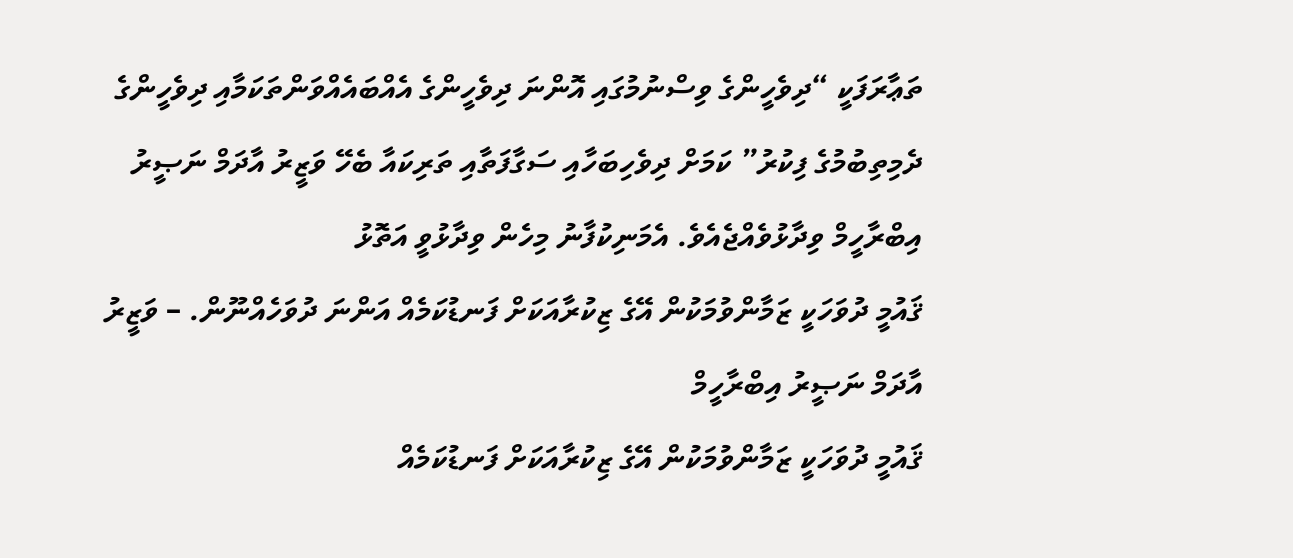ތަޢާރަފަކީ “ދިވެހީންގެ ވިސްނުމުގައި އޮންނަ ދިވެހީންގެ އެއްބައެއްވަންތަކަމާއި ދިވެހީންގެ ދެމިތިބުމުގެ ފިކުރު” ކަމަށް ދިވެހިބަހާއި ސަގާފަތާއި ތަރިކައާ ބެހޭ ވަޒީރު އާދަމް ނަޞީރު އިބްރާހީމް ވިދާޅުވެއްޖެއެވެ. އެމަނިކުފާނު މިހެން ވިދާޅުވީ އަތޮޅު
ޤައުމީ ދުވަހަކީ ޒަމާންވުމަކުން އޭގެ ޒިކުރާއަކަށް ފަނޑުކަމެއް އަންނަ ދުވަހެއްނޫން. – ވަޒީރު އާދަމް ނަޞީރު އިބްރާހީމް
ޤައުމީ ދުވަހަކީ ޒަމާންވުމަކުން އޭގެ ޒިކުރާއަކަށް ފަނޑުކަމެއް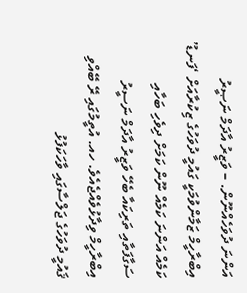އަންނަ ދުވަހެއްނޫން. – ވަޒީރު އާދަމް ނަޞީރު އިބްރާހީމް ޒަމާންވުމަކީ ގައުމީ ދުވަހުގެ ޒިކުރާއަށް ‘ފަނޑު’ ކަމެއް އަންނަ ކަމެއް ނޫން ކަމަށް ދިވެހި ބަހާއި ސަގާފަތާއި ތަރިކައާ ބެހޭ ވަޒީރު އާދަމް ނަސީރު އިބްރާހީމް ވިދާޅުވެއްޖެއެވެ. ހއ. އުތީމުގައި ރޭ ބޭއްވި ޤައުމީ ދުވަހުގެ ޖަލްސާގައި ވާހަކަފުޅު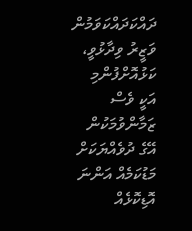ދައްކަދައްކަވަމުން ވަޒީރު ވިދާޅުވީ، ކަޅުއޮށްފުންމި އަކީ ވެސް ޒަމާންވުމަކުން އޭގެ ދުވެއްޔަކަށް މަޑުކަމެއް އަންނަ އޮޑިކޮޅެއް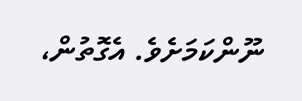ނޫންކަމަށެވެ. އެގޮތުން،